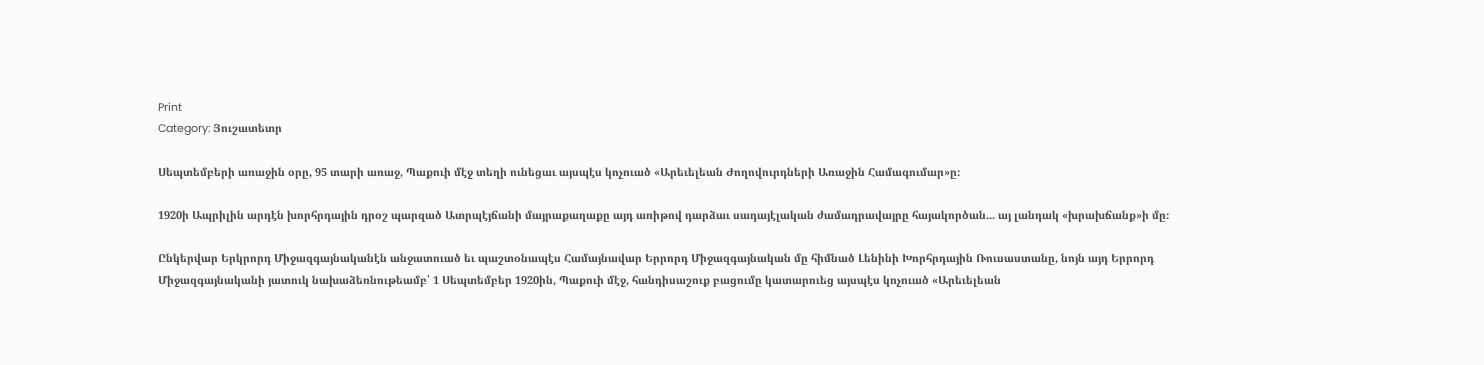Print
Category: Յուշատետր

Սեպտեմբերի առաջին օրը, 95 տարի առաջ, Պաքուի մէջ տեղի ունեցաւ այսպէս կոչուած «Արեւելեան Ժողովուրդների Առաջին Համագումար»ը։

1920ի Ապրիլին արդէն խորհրդային դրօշ պարզած Ատրպէյճանի մայրաքաղաքը այդ առիթով դարձաւ սադայէլական ժամադրավայրը հայակործան... այ լանդակ «խրախճանք»ի մը։

Ընկերվար Երկրորդ Միջազգայնականէն անջատուած եւ պաշտօնապէս Համայնավար Երրորդ Միջազգայնական մը հիմնած Լենինի Խորհրդային Ռուսաստանը, նոյն այդ Երրորդ Միջազգայնականի յատուկ նախաձեռնութեամբ՝ 1 Սեպտեմբեր 1920ին, Պաքուի մէջ, հանդիսաշուք բացումը կատարուեց այսպէս կոչուած «Արեւելեան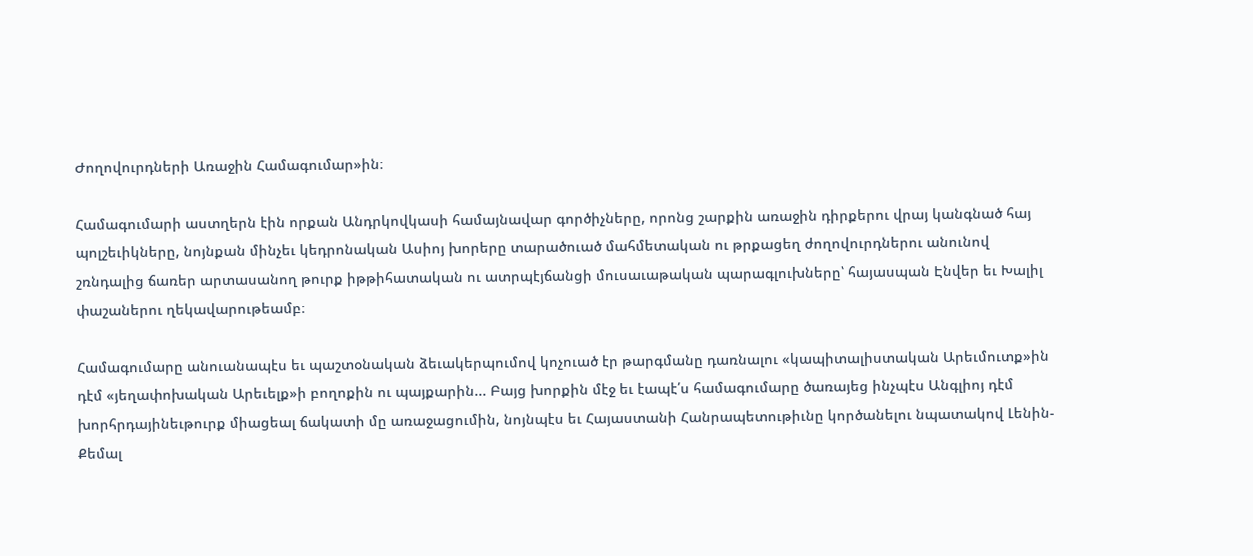Ժողովուրդների Առաջին Համագումար»ին։

Համագումարի աստղերն էին որքան Անդրկովկասի համայնավար գործիչները, որոնց շարքին առաջին դիրքերու վրայ կանգնած հայ պոլշեւիկները, նոյնքան մինչեւ կեդրոնական Ասիոյ խորերը տարածուած մահմետական ու թրքացեղ ժողովուրդներու անունով շռնդալից ճառեր արտասանող թուրք իթթիհատական ու ատրպէյճանցի մուսաւաթական պարագլուխները՝ հայասպան Էնվեր եւ Խալիլ փաշաներու ղեկավարութեամբ։

Համագումարը անուանապէս եւ պաշտօնական ձեւակերպումով կոչուած էր թարգմանը դառնալու «կապիտալիստական Արեւմուտք»ին դէմ «յեղափոխական Արեւելք»ի բողոքին ու պայքարին... Բայց խորքին մէջ եւ էապէ՛ս համագումարը ծառայեց ինչպէս Անգլիոյ դէմ խորհրդայինեւթուրք միացեալ ճակատի մը առաջացումին, նոյնպէս եւ Հայաստանի Հանրապետութիւնը կործանելու նպատակով Լենին-Քեմալ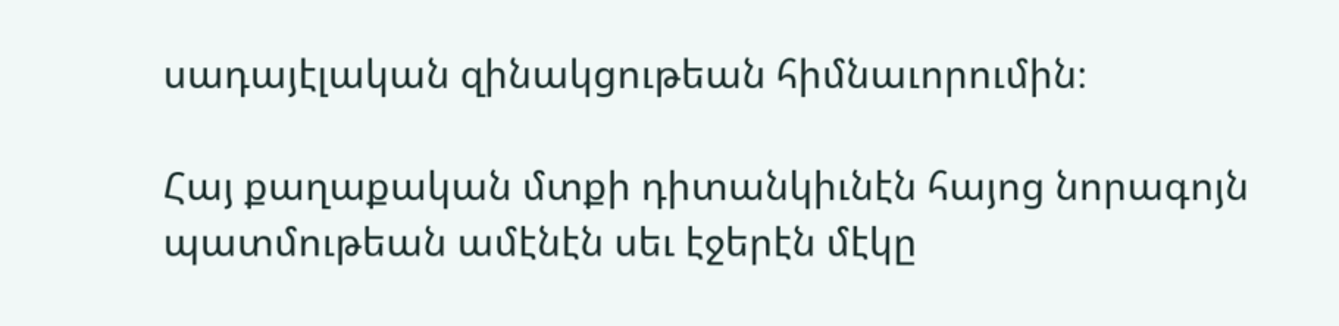սադայէլական զինակցութեան հիմնաւորումին։

Հայ քաղաքական մտքի դիտանկիւնէն հայոց նորագոյն պատմութեան ամէնէն սեւ էջերէն մէկը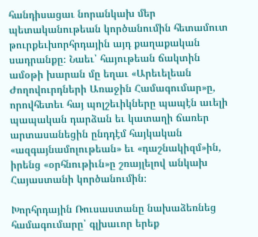հանդիսացաւ նորանկախ մեր պետականութեան կործանումին հետամուտ թուրքեւխորհրդային այդ քաղաքական սադրանքը։ Նաեւ՝ հայութեան ճակտին ամօթի խարան մը եղաւ «Արեւելեան Ժողովուրդների Առաջին Համագումար»ը, որովհետեւ հայ պոլշեւիկները պապէն աւելի պապական դարձան եւ կատաղի ճառեր արտասանեցին ընդդէմ հայկական «ազգայնամոլութեան» եւ «դաշնակիզմ»ին, իրենց «օրհնութիւն»ը շռայլելով անկախ Հայաստանի կործանումին։

Խորհրդային Ռուսաստանը նախաձեռնեց համագումարը՝ գլխաւոր երեք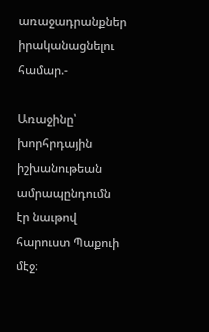առաջադրանքներ իրականացնելու համար.-

Առաջինը՝ խորհրդային իշխանութեան ամրապընդումն էր նաւթով հարուստ Պաքուի մէջ։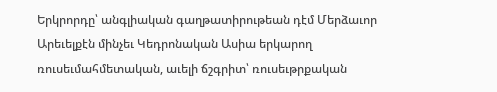Երկրորդը՝ անգլիական գաղթատիրութեան դէմ Մերձաւոր Արեւելքէն մինչեւ Կեդրոնական Ասիա երկարող ռուսեւմահմետական, աւելի ճշգրիտ՝ ռուսեւթրքական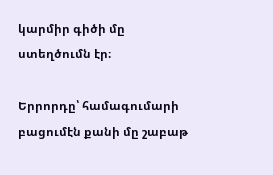կարմիր գիծի մը ստեղծումն էր։

Երրորդը՝ համագումարի բացումէն քանի մը շաբաթ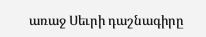առաջ Սեւրի դաշնագիրը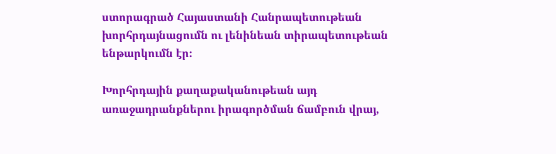ստորագրած Հայաստանի Հանրապետութեան խորհրդայնացումն ու լենինեան տիրապետութեան ենթարկումն էր։

Խորհրդային քաղաքականութեան այդ առաջադրանքներու իրագործման ճամբուն վրայ,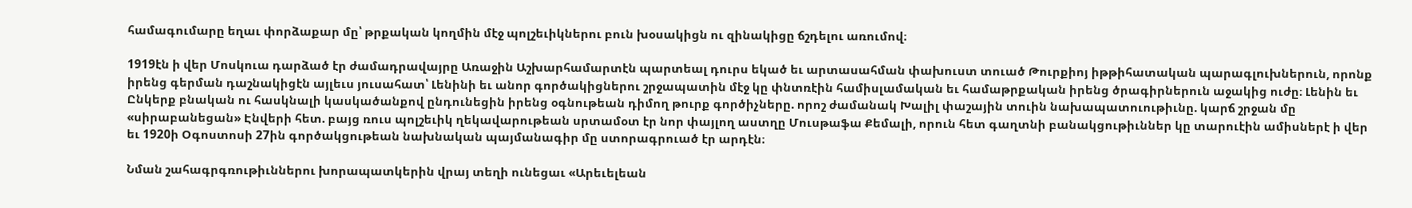համագումարը եղաւ փորձաքար մը՝ թրքական կողմին մէջ պոլշեւիկներու բուն խօսակիցն ու զինակիցը ճշդելու առումով։

1919էն ի վեր Մոսկուա դարձած էր ժամադրավայրը Առաջին Աշխարհամարտէն պարտեալ դուրս եկած եւ արտասահման փախուստ տուած Թուրքիոյ իթթիհատական պարագլուխներուն, որոնք իրենց գերման դաշնակիցէն այլեւս յուսահատ՝ Լենինի եւ անոր գործակիցներու շրջապատին մէջ կը փնտռէին համիսլամական եւ համաթրքական իրենց ծրագիրներուն աջակից ուժը։ Լենին եւ Ընկերք բնական ու հասկնալի կասկածանքով ընդունեցին իրենց օգնութեան դիմող թուրք գործիչները. որոշ ժամանակ Խալիլ փաշային տուին նախապատուութիւնը. կարճ շրջան մը «սիրաբանեցան» Էնվերի հետ. բայց ռուս պոլշեւիկ ղեկավարութեան սրտամօտ էր նոր փայլող աստղը Մուսթաֆա Քեմալի, որուն հետ գաղտնի բանակցութիւններ կը տարուէին ամիսներէ ի վեր եւ 1920ի Օգոստոսի 27ին գործակցութեան նախնական պայմանագիր մը ստորագրուած էր արդէն։

Նման շահագրգռութիւններու խորապատկերին վրայ տեղի ունեցաւ «Արեւելեան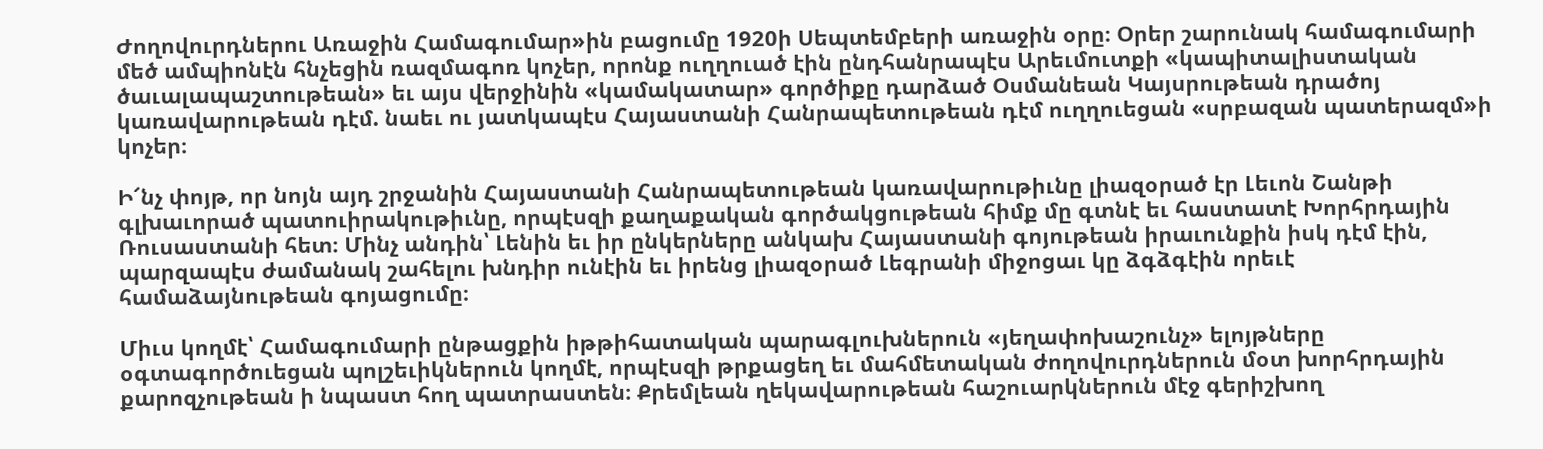Ժողովուրդներու Առաջին Համագումար»ին բացումը 1920ի Սեպտեմբերի առաջին օրը։ Օրեր շարունակ համագումարի մեծ ամպիոնէն հնչեցին ռազմագոռ կոչեր, որոնք ուղղուած էին ընդհանրապէս Արեւմուտքի «կապիտալիստական ծաւալապաշտութեան» եւ այս վերջինին «կամակատար» գործիքը դարձած Օսմանեան Կայսրութեան դրածոյ կառավարութեան դէմ. նաեւ ու յատկապէս Հայաստանի Հանրապետութեան դէմ ուղղուեցան «սրբազան պատերազմ»ի կոչեր։

Ի՜նչ փոյթ, որ նոյն այդ շրջանին Հայաստանի Հանրապետութեան կառավարութիւնը լիազօրած էր Լեւոն Շանթի գլխաւորած պատուիրակութիւնը, որպէսզի քաղաքական գործակցութեան հիմք մը գտնէ եւ հաստատէ Խորհրդային Ռուսաստանի հետ։ Մինչ անդին՝ Լենին եւ իր ընկերները անկախ Հայաստանի գոյութեան իրաւունքին իսկ դէմ էին, պարզապէս ժամանակ շահելու խնդիր ունէին եւ իրենց լիազօրած Լեգրանի միջոցաւ կը ձգձգէին որեւէ համաձայնութեան գոյացումը։

Միւս կողմէ՝ Համագումարի ընթացքին իթթիհատական պարագլուխներուն «յեղափոխաշունչ» ելոյթները օգտագործուեցան պոլշեւիկներուն կողմէ, որպէսզի թրքացեղ եւ մահմետական ժողովուրդներուն մօտ խորհրդային քարոզչութեան ի նպաստ հող պատրաստեն։ Քրեմլեան ղեկավարութեան հաշուարկներուն մէջ գերիշխող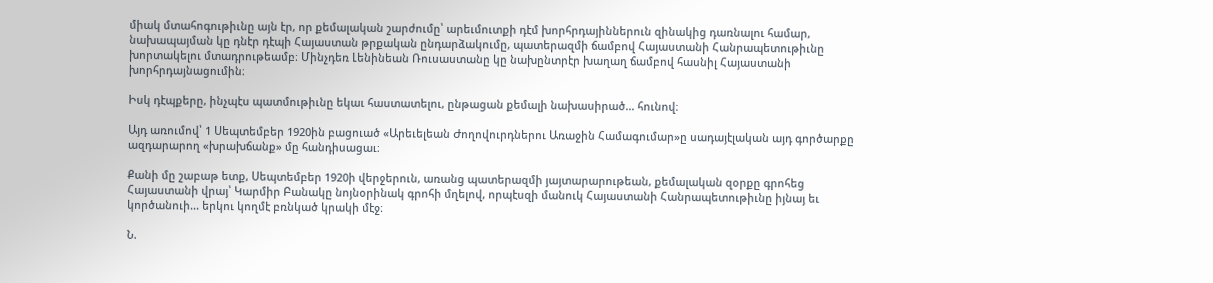միակ մտահոգութիւնը այն էր, որ քեմալական շարժումը՝ արեւմուտքի դէմ խորհրդայիններուն զինակից դառնալու համար, նախապայման կը դնէր դէպի Հայաստան թրքական ընդարձակումը, պատերազմի ճամբով Հայաստանի Հանրապետութիւնը խորտակելու մտադրութեամբ։ Մինչդեռ Լենինեան Ռուսաստանը կը նախընտրէր խաղաղ ճամբով հասնիլ Հայաստանի խորհրդայնացումին։

Իսկ դէպքերը, ինչպէս պատմութիւնը եկաւ հաստատելու, ընթացան քեմալի նախասիրած... հունով։

Այդ առումով՝ 1 Սեպտեմբեր 1920ին բացուած «Արեւելեան Ժողովուրդներու Առաջին Համագումար»ը սադայէլական այդ գործարքը ազդարարող «խրախճանք» մը հանդիսացաւ։

Քանի մը շաբաթ ետք, Սեպտեմբեր 1920ի վերջերուն, առանց պատերազմի յայտարարութեան, քեմալական զօրքը գրոհեց Հայաստանի վրայ՝ Կարմիր Բանակը նոյնօրինակ գրոհի մղելով, որպէսզի մանուկ Հայաստանի Հանրապետութիւնը իյնայ եւ կործանուի... երկու կողմէ բռնկած կրակի մէջ։

Ն.